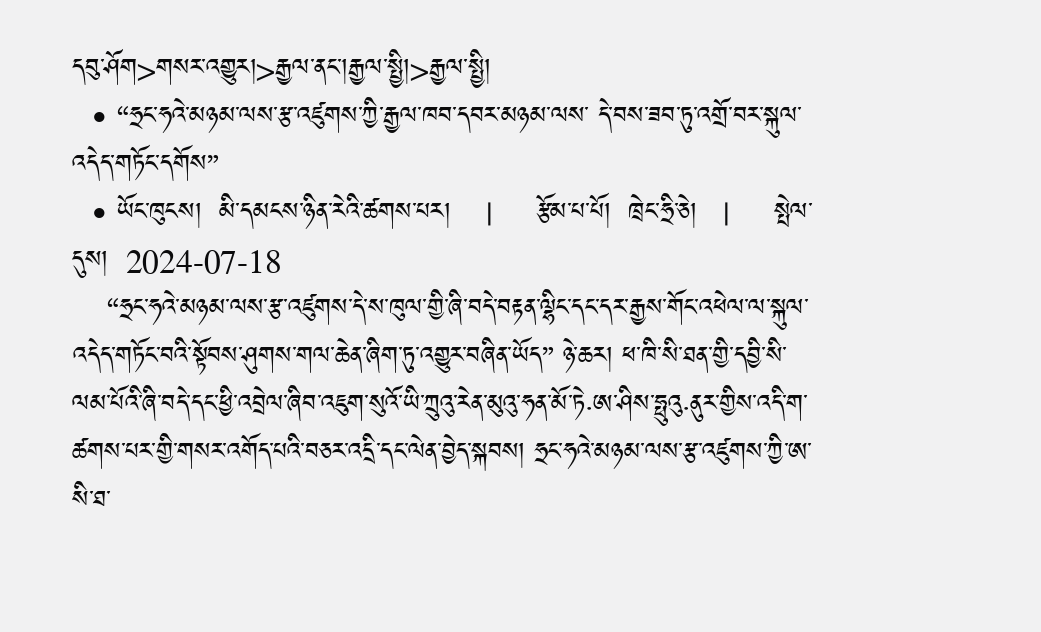དབུ་ཤོག>གསར་འགྱུར།>རྒྱལ་ནང་།རྒྱལ་སྤྱི།>རྒྱལ་སྤྱི།
  • “ཧྲང་ཧའེ་མཉམ་ལས་རྩ་འཛུགས་ཀྱི་རྒྱལ་ཁབ་དབར་མཉམ་ལས་ དེ་བས་ཟབ་ཏུ་འགྲོ་བར་སྐུལ་འདེད་གཏོང་དགོས”
  • ཡོང་ཁུངས།  མི་དམངས་ཉིན་རེའི་ཚགས་པར།    |     རྩོམ་པ་པོ།  ཁྲེང་ཧྲི་ཅེ།   |     སྤེལ་དུས།  2024-07-18
    “ཧྲང་ཧའེ་མཉམ་ལས་རྩ་འཛུགས་དེ་ས་ཁུལ་གྱི་ཞི་བདེ་བརྟན་ལྷིང་དང་དར་རྒྱས་གོང་འཕེལ་ལ་སྐུལ་འདེད་གཏོང་བའི་སྟོབས་ཤུགས་གལ་ཆེན་ཞིག་ཏུ་འགྱུར་བཞིན་ཡོད” ཉེ་ཆར། ཕ་ཁི་སི་ཐན་གྱི་དབྱི་སི་ལམ་པོའི་ཞི་བདེ་དང་ཕྱི་འབྲེལ་ཞིབ་འཇུག་སུའོ་ཡི་ཀྲུའུ་རེན་མུའུ་ཧན་མོ་ཏེ·ཨ་ཤིས་ཧྥུའུ·ནུར་གྱིས་འདི་ག་ཚགས་པར་གྱི་གསར་འགོད་པའི་བཅར་འདྲི་དང་ལེན་བྱེད་སྐབས། ཧྲང་ཧའེ་མཉམ་ལས་རྩ་འཛུགས་ཀྱི་ཨ་སི་ཐ་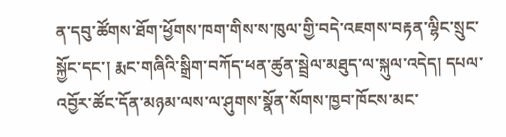ན་དབུ་ཚོགས་ཐོག་ཕྱོགས་ཁག་གིས་ས་ཁུལ་གྱི་བདེ་འཇགས་བརྟན་ལྷིང་སྲུང་སྐྱོང་དང་། རྨང་གཞིའི་སྒྲིག་བཀོད་ཕན་ཚུན་སྦྲེལ་མཐུད་ལ་སྐུལ་འདེད། དཔལ་འབྱོར་ཚོང་དོན་མཉམ་ལས་ལ་ཤུགས་སྣོན་སོགས་ཁྱབ་ཁོངས་མང་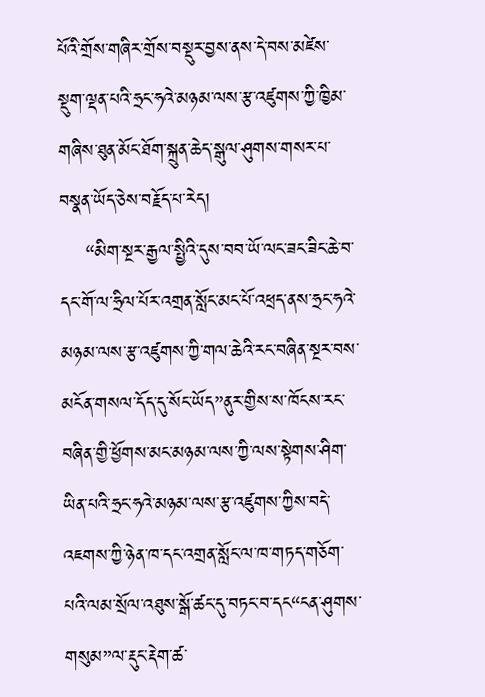པོའི་གྲོས་གཞིར་གྲོས་བསྡུར་བྱས་ནས་དེ་བས་མཛེས་སྡུག་ལྡན་པའི་ཧྲང་ཧའེ་མཉམ་ལས་རྩ་འཛུགས་ཀྱི་ཁྱིམ་གཞིས་ཐུན་མོང་ཐོག་སྐྲུན་ཆེད་སྒུལ་ཤུགས་གསར་པ་བསྣན་ཡོད་ཅེས་བརྗོད་པ་རེད།
    “མིག་སྔར་རྒྱལ་སྤྱིའི་དུས་བབ་ཡོ་ལང་ཟང་ཟིང་ཆེ་བ་དང་གོ་ལ་ཧྲིལ་པོར་འགྲན་སློང་མང་པོ་འཕྲད་ནས་ཧྲང་ཧའེ་མཉམ་ལས་རྩ་འཛུགས་ཀྱི་གལ་ཆེའི་རང་བཞིན་སྔར་བས་མངོན་གསལ་དོད་དུ་སོང་ཡོད”ནུར་གྱིས་ས་ཁོངས་རང་བཞིན་གྱི་ཕྱོགས་མང་མཉམ་ལས་ཀྱི་ལས་སྟེགས་ཤིག་ཡིན་པའི་ཧྲང་ཧའེ་མཉམ་ལས་རྩ་འཛུགས་ཀྱིས་བདེ་འཇགས་ཀྱི་ཉེན་ཁ་དང་འགྲན་སློང་ལ་ཁ་གཏད་གཅོག་པའི་ལམ་སྲོལ་འཐུས་སྒོ་ཚང་དུ་བཏང་བ་དང“ངན་ཤུགས་གསུམ”ལ་རྡུང་རྡེག་ཚ་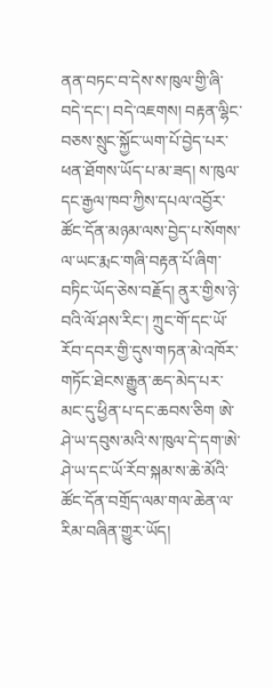ནན་བཏང་བ་དེས་ས་ཁུལ་གྱི་ཞི་བདེ་དང་། བདེ་འཇགས། བརྟན་ལྷིང་བཅས་སྲུང་སྐྱོང་ཡག་པོ་བྱེད་པར་ཕན་ཐོགས་ཡོད་པ་མ་ཟད། ས་ཁུལ་དང་རྒྱལ་ཁབ་ཀྱིས་དཔལ་འབྱོར་ཚོང་དོན་མཉམ་ལས་བྱེད་པ་སོགས་ལ་ཡང་རྨང་གཞི་བརྟན་པོ་ཞིག་བཏིང་ཡོད་ཅེས་བརྗོད། ནུར་གྱིས་ཉེ་བའི་ལོ་ཤས་རིང་། ཀྲུང་གོ་དང་ཡོ་རོབ་དབར་གྱི་དུས་གཏན་མེ་འཁོར་གཏོང་ཐེངས་རྒྱུན་ཆད་མེད་པར་མང་དུ་ཕྱིན་པ་དང་ཆབས་ཅིག ཨེ་ཤེ་ཡ་དབུས་མའི་ས་ཁུལ་དེ་དག་ཨེ་ཤེ་ཡ་དང་ཡོ་རོབ་སྐམ་ས་ཆེ་མོའི་ཚོང་དོན་བགྲོད་ལམ་གལ་ཆེན་ལ་རིམ་བཞིན་གྱུར་ཡོད།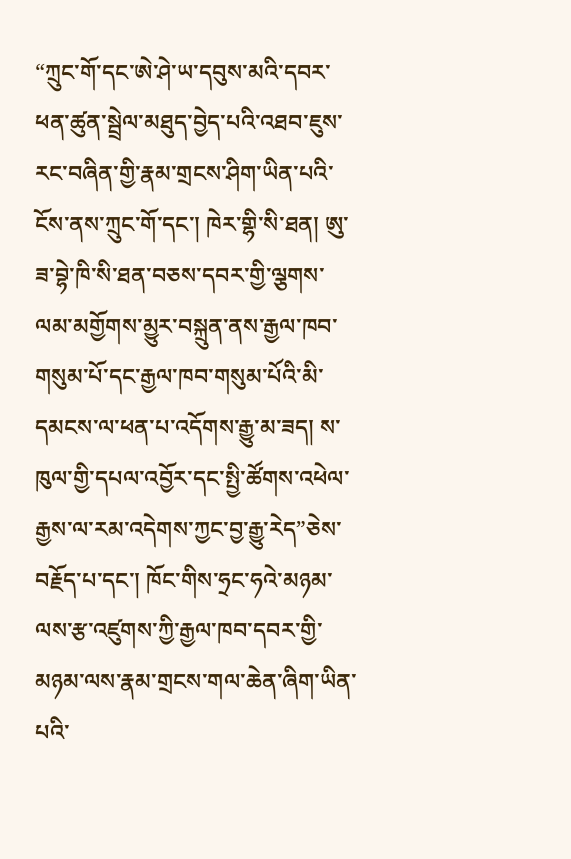“ཀྲུང་གོ་དང་ཨེ་ཤེ་ཡ་དབུས་མའི་དབར་ཕན་ཚུན་སྦྲེལ་མཐུད་བྱེད་པའི་འཐབ་ཇུས་རང་བཞིན་གྱི་རྣམ་གྲངས་ཤིག་ཡིན་པའི་ངོས་ནས་ཀྲུང་གོ་དང་། ཁེར་གྷི་སི་ཐན། ཨུ་ཟ་བྷེ་ཁི་སི་ཐན་བཅས་དབར་གྱི་ལྕགས་ལམ་མགྱོགས་མྱུར་བསྐྲུན་ནས་རྒྱལ་ཁབ་གསུམ་པོ་དང་རྒྱལ་ཁབ་གསུམ་པོའི་མི་དམངས་ལ་ཕན་པ་འདོགས་རྒྱུ་མ་ཟད། ས་ཁུལ་གྱི་དཔལ་འབྱོར་དང་སྤྱི་ཚོགས་འཕེལ་རྒྱས་ལ་རམ་འདེགས་ཀྱང་བྱ་རྒྱུ་རེད”ཅེས་བརྗོད་པ་དང་། ཁོང་གིས་ཧྲང་ཧའེ་མཉམ་ལས་རྩ་འཛུགས་ཀྱི་རྒྱལ་ཁབ་དབར་གྱི་མཉམ་ལས་རྣམ་གྲངས་གལ་ཆེན་ཞིག་ཡིན་པའི་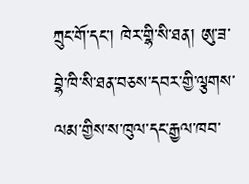ཀྲུང་གོ་དང་། ཁེར་གྷི་སི་ཐན། ཨུ་ཟ་བྷེ་ཁི་སི་ཐན་བཅས་དབར་གྱི་ལྕགས་ལམ་གྱིས་ས་ཁུལ་དང་རྒྱལ་ཁབ་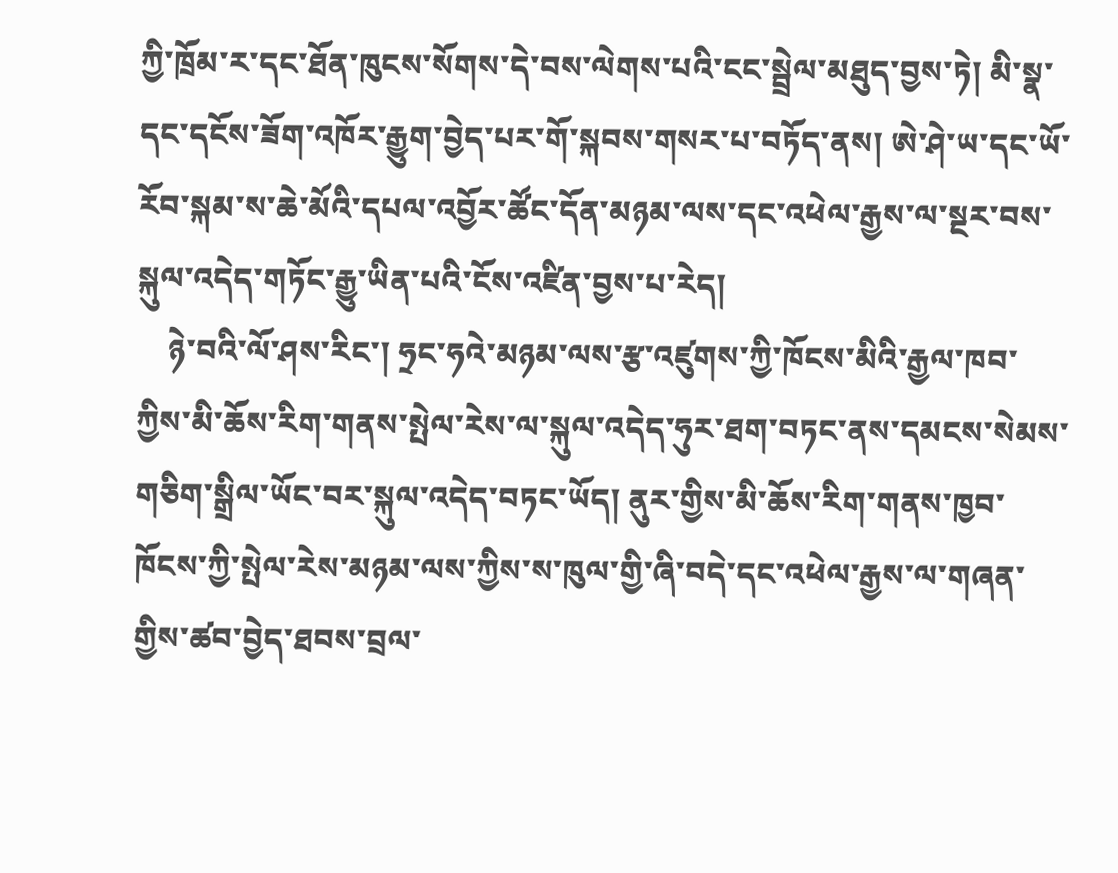ཀྱི་ཁྲོམ་ར་དང་ཐོན་ཁུངས་སོགས་དེ་བས་ལེགས་པའི་ངང་སྦྲེལ་མཐུད་བྱས་ཏེ། མི་སྣ་དང་དངོས་ཟོག་འཁོར་རྒྱུག་བྱེད་པར་གོ་སྐབས་གསར་པ་བཏོད་ནས། ཨེ་ཤེ་ཡ་དང་ཡོ་རོབ་སྐམ་ས་ཆེ་མོའི་དཔལ་འབྱོར་ཚོང་དོན་མཉམ་ལས་དང་འཕེལ་རྒྱས་ལ་སྔར་བས་སྐུལ་འདེད་གཏོང་རྒྱུ་ཡིན་པའི་ངོས་འཛིན་བྱས་པ་རེད།
    ཉེ་བའི་ལོ་ཤས་རིང་། ཧྲང་ཧའེ་མཉམ་ལས་རྩ་འཛུགས་ཀྱི་ཁོངས་མིའི་རྒྱལ་ཁབ་ཀྱིས་མི་ཆོས་རིག་གནས་སྤེལ་རེས་ལ་སྐུལ་འདེད་ཧུར་ཐག་བཏང་ནས་དམངས་སེམས་གཅིག་སྒྲིལ་ཡོང་བར་སྐུལ་འདེད་བཏང་ཡོད། ནུར་གྱིས་མི་ཆོས་རིག་གནས་ཁྱབ་ཁོངས་ཀྱི་སྤེལ་རེས་མཉམ་ལས་ཀྱིས་ས་ཁུལ་གྱི་ཞི་བདེ་དང་འཕེལ་རྒྱས་ལ་གཞན་གྱིས་ཚབ་བྱེད་ཐབས་བྲལ་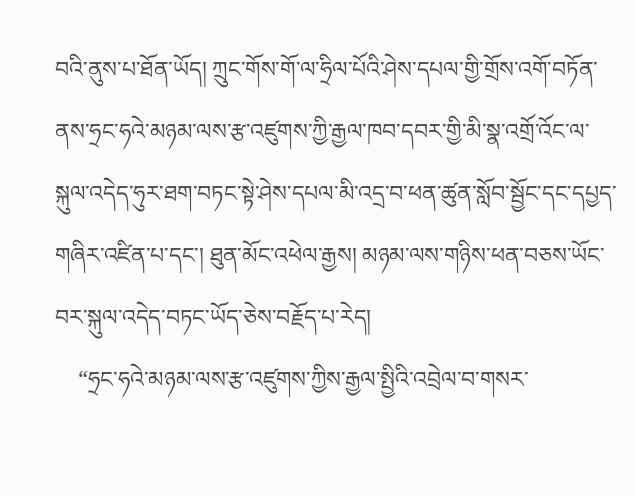བའི་ནུས་པ་ཐོན་ཡོད། ཀྲུང་གོས་གོ་ལ་ཧྲིལ་པོའི་ཤེས་དཔལ་གྱི་གྲོས་འགོ་བཏོན་ནས་ཧྲང་ཧའེ་མཉམ་ལས་རྩ་འཛུགས་ཀྱི་རྒྱལ་ཁབ་དབར་གྱི་མི་སྣ་འགྲོ་འོང་ལ་སྐུལ་འདེད་ཧུར་ཐག་བཏང་སྟེ་ཤེས་དཔལ་མི་འདྲ་བ་ཕན་ཚུན་སློབ་སྦྱོང་དང་དཔྱད་གཞིར་འཛིན་པ་དང་། ཐུན་མོང་འཕེལ་རྒྱས། མཉམ་ལས་གཉིས་ཕན་བཅས་ཡོང་བར་སྐུལ་འདེད་བཏང་ཡོད་ཅེས་བརྗོད་པ་རེད།
    “ཧྲང་ཧའེ་མཉམ་ལས་རྩ་འཛུགས་ཀྱིས་རྒྱལ་སྤྱིའི་འབྲེལ་བ་གསར་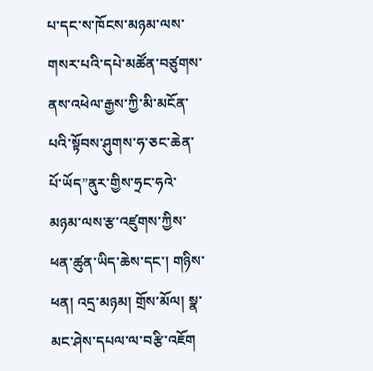པ་དང་ས་ཁོངས་མཉམ་ལས་གསར་པའི་དཔེ་མཚོན་བཙུགས་ནས་འཕེལ་རྒྱས་ཀྱི་མི་མངོན་པའི་སྟོབས་ཤུགས་ཧ་ཅང་ཆེན་པོ་ཡོད”ནུར་གྱིས་ཧྲང་ཧའེ་མཉམ་ལས་རྩ་འཛུགས་ཀྱིས་ཕན་ཚུན་ཡིད་ཆེས་དང་། གཉིས་ཕན། འདྲ་མཉམ། གྲོས་མོལ། སྣ་མང་ཤེས་དཔལ་ལ་བརྩི་འཇོག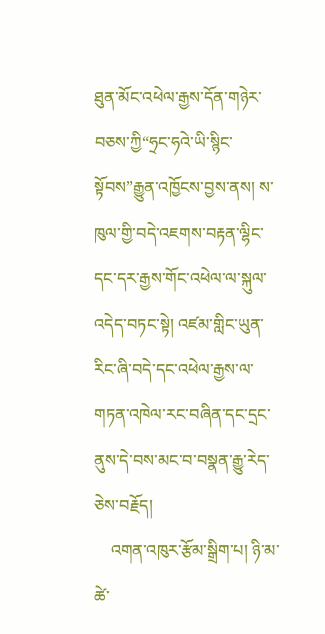ཐུན་མོང་འཕེལ་རྒྱས་དོན་གཉེར་བཅས་ཀྱི“ཧྲང་ཧའེ་ཡི་སྙིང་སྟོབས”རྒྱུན་འཁྱོངས་བྱས་ནས། ས་ཁུལ་གྱི་བདེ་འཇགས་བརྟན་ལྷིང་དང་དར་རྒྱས་གོང་འཕེལ་ལ་སྐུལ་འདེད་བཏང་སྟེ། འཛམ་གླིང་ཡུན་རིང་ཞི་བདེ་དང་འཕེལ་རྒྱས་ལ་གཏན་འཁེལ་རང་བཞིན་དང་དྲང་ནུས་དེ་བས་མང་བ་བསྣན་རྒྱུ་རེད་ཅེས་བརྗོད།
    འགན་འཁུར་རྩོམ་སྒྲིག་པ། ཉི་མ་ཚེ་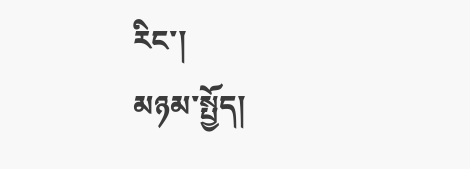རིང་།
མཉམ་སྤྱོད།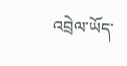འབྲེལ་ཡོད་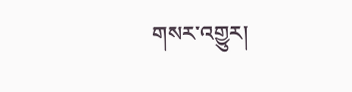གསར་འགྱུར།